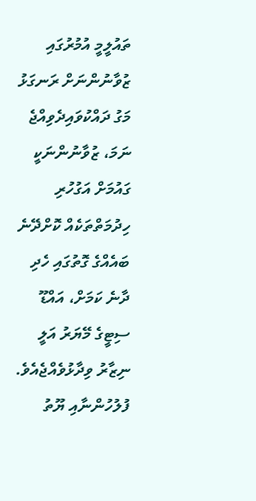ތައުލީމީ އުމުރުގައި ޒުވާނުންނަށް ރަނގަޅު މަގު ދައްކުވައިދެވިއްޖެ ނަމަ، ޒުވާނުންނަކީ ގައުމަށް އަގުހުރި ހިދުމަތްތަކެއް ކޮށްދޭނެ ބައެއްގެ ގޮތުގައި ހެދި ދާނެ ކަމަށް، އައްޑޫ ސިޓީގެ މޭޔަރު އަލީ ނިޒާރު ވިދާޅުވެއްޖެއެވެ.
ފުލުހުންނާއި ޔޫތު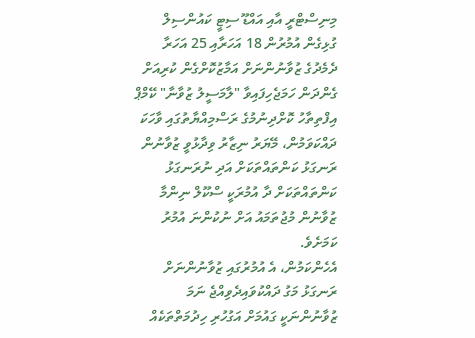މިނިސްޓްރީ އާއި އައްޑޫ ސިޓީ ކައުންސިލް ގުޅިގެން އުމުރުން 18 އަހަރާއި 25 އަހަރާ ދެމެދުގެ ޒުވާނުންނަށް އަމާޒުކޮށްގެން ކުރިއަށް ގެންދަން ހަމަޖެހިފައިވާ "ލާމަސީލު ޒުވާނާ" ކޭމްޕް އިފްތިތާހު ކޮށްދިނުމުގެ ރަސްމިއްޔާތުގައި ވާހަކަ ދައްކަވަމުން، މޭޔަރު ނިޒާރު ވިދާޅުވީ ޒުވާނުން ރަނގަޅު ކަންތައްތަކަށް އަދި ނުރަނގަޅު ކަންތައްތަކަށް ދާ އުމުރަކީ ސްކޫލް ނިންމާ ޒުވާނުން މުޖުތަމައު އަށް ނުކުންނަ އުމުރު ކަމަށެވެ.
އެހެންކަމުން، އެ އުމުރުގައި ޒުވާނުންނަށް ރަނގަޅު މަގު ދައްކުވައިދެވިއްޖެ ނަމަ ޒުވާނުންނަކީ ގައުމަށް އަގުހުރި ހިދުމަތްތަކެއް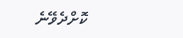ކޮށްދެވޭނެ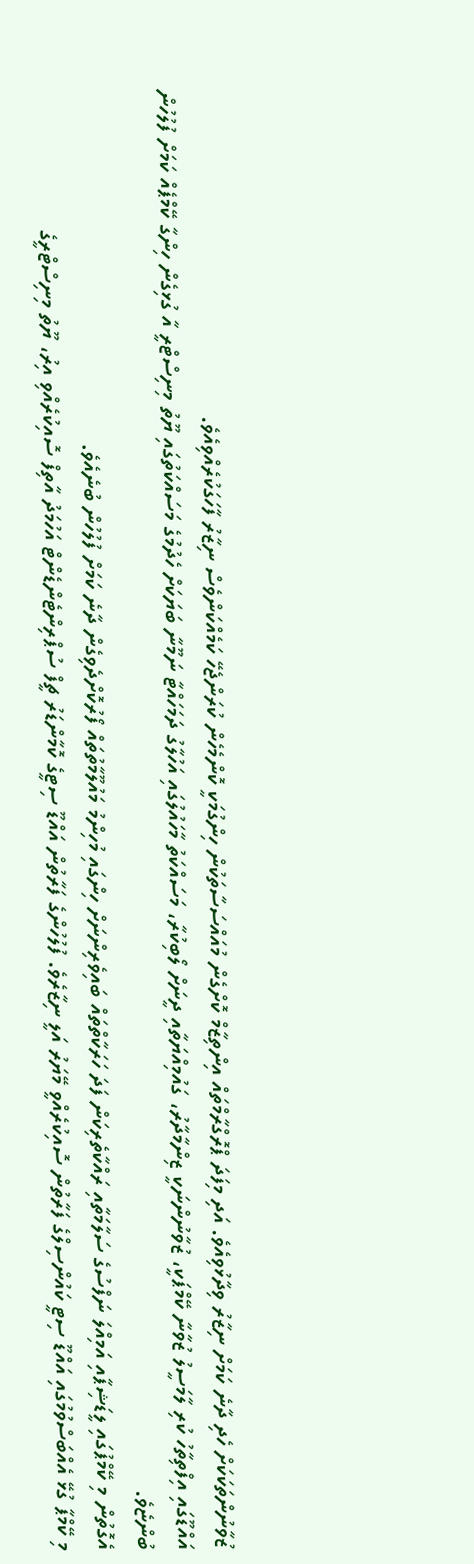ޒުވާނުންތަކަކަށް ހެދި ދާނެ ކަމަށް ނިޒާރު ވިދާޅުވިއެވެ. އަދި މިފަދަ ޕްރޮގްރާމްތައް އިންތިޒާމް ކޮށްގެން މުއައްސަސާތަކުން ހިންގުމަކީ ކޮންމެހެން ކުރަންޖެހޭ ކަމެއްކަންވެސް ނިޒާރު ފާހަގަކުރެއްވިއެވެ.
އައްޑޫގައި އިފްތިތާހު ކުރި ލާމަސީލު ޒުވާނާ ކޭމްޕަކީ، ޒުވާނުންނަކީ ޒިންމާދާރު، ގައުމިއްޔަތާއި ދީނަށް ލޯބިކުރާ، މަސައްކަތު މާހައުލުގައި އަހުލާގު ދަމަހައްޓާ ނަމޫނާ ބަޔަކަށް ހެދުމުގެ މަސައްކަތުގައި ޔޫތު މިނިސްޓްރީ އާ ގުޅިގެން ހިންގާ ކޭމްޕެއް ކަމަށް ފުލުހުން ބުންޏެވެ.
އެގޮތުން މި ކޭމްޕުގައި ލީޑަޝިޕާއި އަމިއްލަ ނަފްސުގެ ސަލާމަތާއި ރައްކާތެރިކަން ފަދަ ހަރަކާތްތައް ބައިވެރިންނަށް ހިންގައި މުހިންމު މައުލޫމާތުތައް ފޯރުކޮށްދެވިގެން ދާނެ ކަމަށް ފުލުހުން ބުނެއެވެ.
މި ކޭމްޕާ ގުޅޭ އެއްބަސްވުމުގައި އައްޑޫ ސިޓީ ކައުންސިލްގެ ފަރާތުން ސޮއިކުރެއްވީ މޭޔަރު އަލީ ނިޒާރެވެ. ފުލުހުންގެ ފަރާތުން އައްޑޫ ސިޓީގެ ކޮމާންޑަރު ޗީފް ސުޕްރިންޓެންޑެންޓް އަހުމަދު އާތިފް ސޮއިކުރެއްވި އިރު، ޔޫތު މިނިސްޓްރީގެ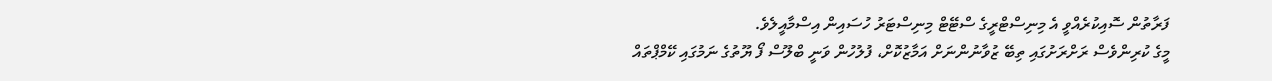ފަރާތުން ސޮއިކުރެއްވީ އެ މިނިސްޓްރީގެ ސްޓޭޓް މިނިސްޓަރު ހުސައިން އިސްމާއީލެވެ.
މީގެ ކުރިންވެސް ރަށްރަށުގައި ތިބޭ ޒުވާނުންނަށް އަމާޒުކޮށް، ފުލުހުން ވަނީ ބްލޫސް ފޯ ޔޫތުގެ ނަމުގައި ކޭމްޕްތައް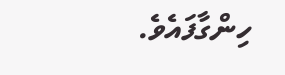ހިންގާފައެވެ.